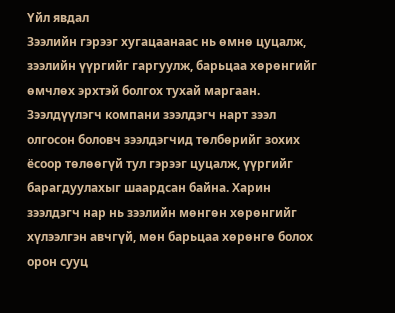Үйл явдал
Зээлийн гэрээг хугацаанаас нь өмнө цуцалж, зээлийн үүргийг гаргуулж, барьцаа хөрөнгийг өмчлөх эрхтэй болгох тухай маргаан. Зээлдүүлэгч компани зээлдэгч нарт зээл олгосон боловч зээлдэгчид төлбөрийг зохих ёсоор төлөөгүй тул гэрээг цуцалж, үүргийг барагдуулахыг шаардсан байна. Харин зээлдэгч нар нь зээлийн мөнгөн хөрөнгийг хүлээлгэн авчгүй, мөн барьцаа хөрөнгө болох орон сууц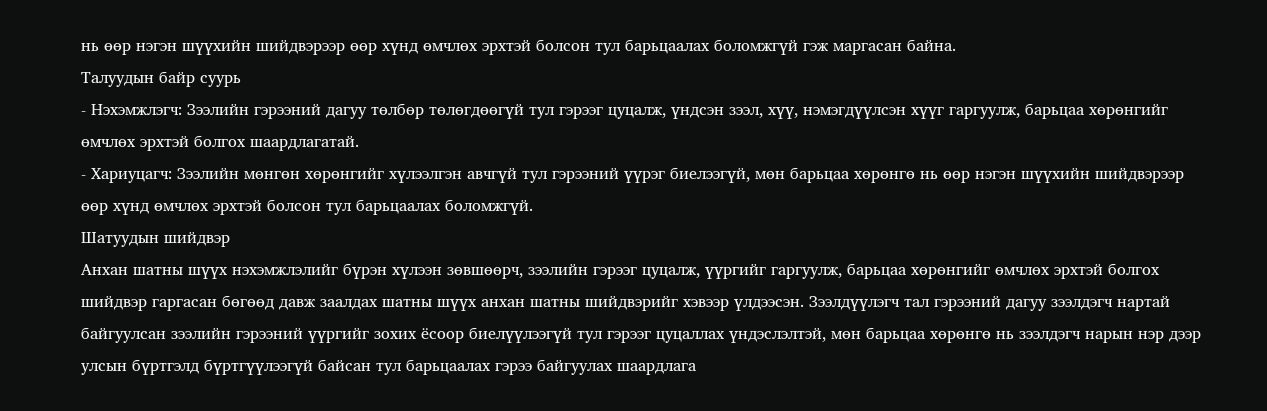нь өөр нэгэн шүүхийн шийдвэрээр өөр хүнд өмчлөх эрхтэй болсон тул барьцаалах боломжгүй гэж маргасан байна.
Талуудын байр суурь
- Нэхэмжлэгч: Зээлийн гэрээний дагуу төлбөр төлөгдөөгүй тул гэрээг цуцалж, үндсэн зээл, хүү, нэмэгдүүлсэн хүүг гаргуулж, барьцаа хөрөнгийг өмчлөх эрхтэй болгох шаардлагатай.
- Хариуцагч: Зээлийн мөнгөн хөрөнгийг хүлээлгэн авчгүй тул гэрээний үүрэг биелээгүй, мөн барьцаа хөрөнгө нь өөр нэгэн шүүхийн шийдвэрээр өөр хүнд өмчлөх эрхтэй болсон тул барьцаалах боломжгүй.
Шатуудын шийдвэр
Анхан шатны шүүх нэхэмжлэлийг бүрэн хүлээн зөвшөөрч, зээлийн гэрээг цуцалж, үүргийг гаргуулж, барьцаа хөрөнгийг өмчлөх эрхтэй болгох шийдвэр гаргасан бөгөөд давж заалдах шатны шүүх анхан шатны шийдвэрийг хэвээр үлдээсэн. Зээлдүүлэгч тал гэрээний дагуу зээлдэгч нартай байгуулсан зээлийн гэрээний үүргийг зохих ёсоор биелүүлээгүй тул гэрээг цуцаллах үндэслэлтэй, мөн барьцаа хөрөнгө нь зээлдэгч нарын нэр дээр улсын бүртгэлд бүртгүүлээгүй байсан тул барьцаалах гэрээ байгуулах шаардлага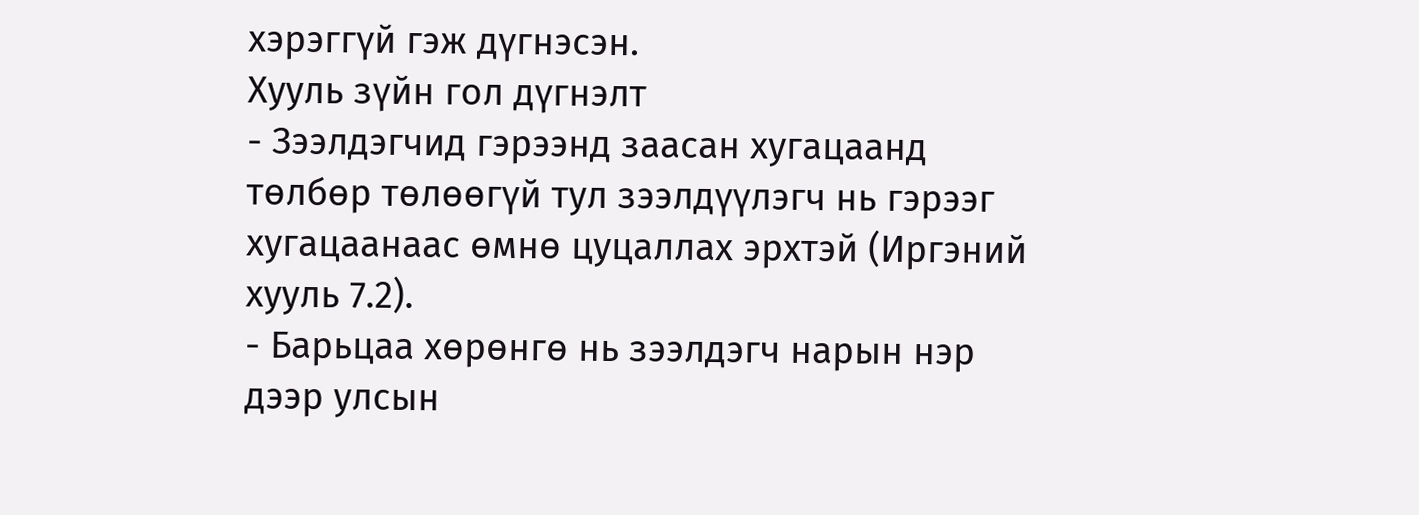хэрэггүй гэж дүгнэсэн.
Хууль зүйн гол дүгнэлт
- Зээлдэгчид гэрээнд заасан хугацаанд төлбөр төлөөгүй тул зээлдүүлэгч нь гэрээг хугацаанаас өмнө цуцаллах эрхтэй (Иргэний хууль 7.2).
- Барьцаа хөрөнгө нь зээлдэгч нарын нэр дээр улсын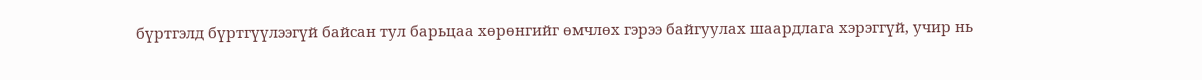бүртгэлд бүртгүүлээгүй байсан тул барьцаа хөрөнгийг өмчлөх гэрээ байгуулах шаардлага хэрэггүй, учир нь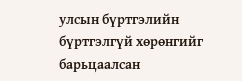улсын бүртгэлийн бүртгэлгүй хөрөнгийг барьцаалсан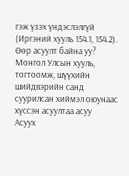гэж үзэх үндэслэлгүй (Иргэний хууль 154.1, 154.2).
Өөр асуулт байна уу?
Монгол Улсын хууль, тогтоомж, шүүхийн шийдвэрийн санд суурилсан хиймэл оюунаас хүссэн асуултаа асуу
Асуух